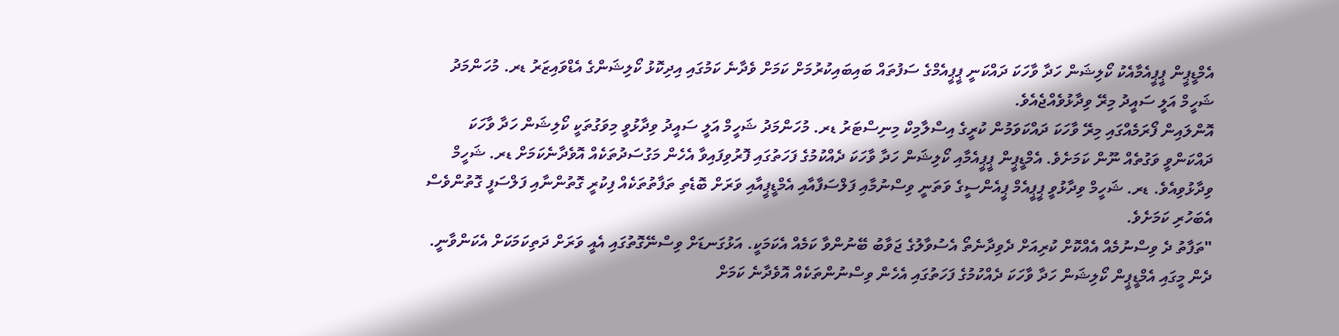އެމްޑީޕީން ޕީޕީއެމާއެކު ކޯލިޝަން ހަދާ ވާހަކަ ދައްކަނީ ޕީޕީއެމްގެ ސަފުތައް ބައިބައިކުރުމަށް ކަމަށް ވެދާނެ ކަމުގައި އިދިކޮޅު ކޯލިޝަންގެ އެޑްވައިޒަރު ޑރ. މުހަންމަދު ޝަހީމް އަލީ ސައީދު މިރޭ ވިދާޅުވެއްޖެއެވެ.
އޮންލައިން ފޯރަމެއްގައި މިރޭ ވާހަކަ ދައްކަވަމުން ކުރީގެ އިސްލާމިކް މިނިސްޓަރު ޑރ. މުހަންމަދު ޝަހީމް އަލީ ސައީދު ވިދާޅުވީ މިވަގުތަކީ ކޯލިޝަން ހަދާ ވާހަކަ ދައްކަންވީ ވަގުތެއް ނޫން ކަމަށެވެ. އެމްޑީޕީން ޕީޕީއެމާއި ކޯލިޝަން ހަދާ ވާހަކަ ދެއްކުމުގެ ފަހަތުގައި ފޮރުވިފައިވާ އެހެން މަގުސަދުތަކެއް އޮވެދާނެކަމަށް ޑރ. ޝަހީމް ވިދާޅުވިއެވެ. ޑރ. ޝަހީމް ވިދާޅުވީ ޕީޕީއެމް ޕީއެންސީގެ ވަތަނީ ވިސްނުމާއި ފަލްސަފާއާއި އެމްޑީޕީއާއި ވަރަށް ބޮޑެތި ތަފާތުތަކެއް ފިކުރީ ގޮތުންނާއި ފަލްސަފީ ގޮތުންވެސް އެބަހުރި ކަމަށެވެ.
"ތަފާތު ދެ ވިސްނުމެއް އެއްކޮށް ކުރިއަށް ދެވިދާނެތޯ އެސުވާލުގެ ޖަވާބު ބޭނުންވާ ކަމެއް އެކަމަކީ. އަޅުގަނޑަށް ވިސްނޭގޮތުގައި އެއީ ވަރަށް ދަތިކަމަކަށް އެކަންވާނީ. ދެން މީގައި އެމްޑީޕީން ކޯލިޝަން ހަދާ ވާހަކަ ދެއްކުމުގެ ފަހަތުގައި އެހެން ވިސްނުންތަކެއް އޮވެދާނެ ކަމަށް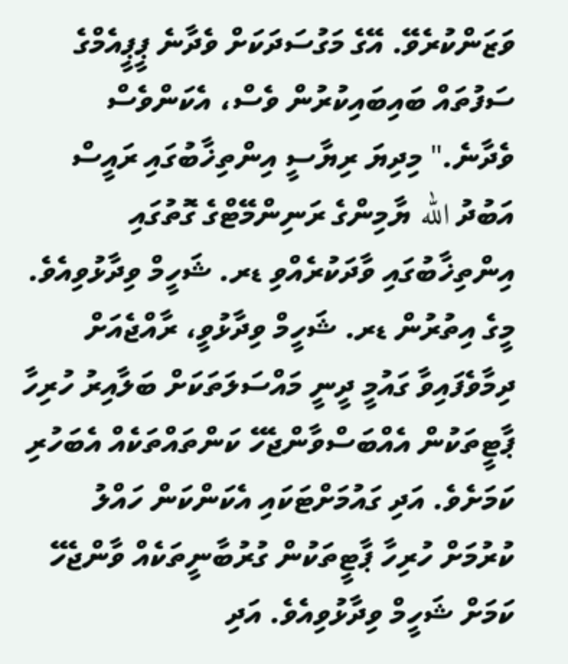ވަޒަންކުރެވޭ. އޭގެ މަގުސަދަކަށް ވެދާނެ ޕީޕީއެމްގެ ސަފުތައް ބައިބައިކުރުން ވެސް، އެކަންވެސް ވެދާނެ." މިދިޔަ ރިޔާސީ އިންތިޚާބުގައި ރައީސް އަބުދު الله ޔާމިންގެ ރަނިންމޭޓްގެ ގޮތުގައި އިންތިޚާބުގައި ވާދަކުރެއްވި ޑރ. ޝަހީމް ވިދާޅުވިއެވެ.
މީގެ އިތުރުން ޑރ. ޝަހީމް ވިދާޅުވީ، ރާއްޖެއަށް ދިމާވެފައިވާ ގައުމީ ދީނީ މައްސަލަތަކަށް ބަލާއިރު ހުރިހާ ޕާޓީތަކުން އެއްބަސްވާންޖެހޭ ކަންތައްތަކެއް އެބަހުރި ކަމަށެވެ. އަދި ގައުމަށްޓަކައި އެކަންކަން ހައްލު ކުރުމަށް ހުރިހާ ޕާޓީތަކުން ގުރުބާނީތަކެއް ވާންޖެހޭ ކަމަށް ޝަހީމް ވިދާޅުވިއެވެ. އަދި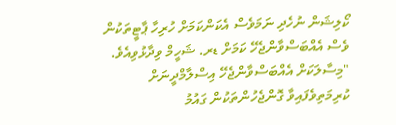ކޯލިޝަން ނުހެދި ނަމަވެސް އެކަންކަމަށް ހުރިހާ ޕާޓީތަކުން ވެސް އެއްބަސްވާންޖެހޭ ކަމަށް ޑރ. ޝަހީމް ވިދާޅުވިއެވެ.
"މިސާލަކަށް އެއްބަސްވާންޖެހޭ އިސްލާމްދީނަށް ކުރިމަތިވެފައިވާ ގޮންޖެހުންތަކުން ގައުމު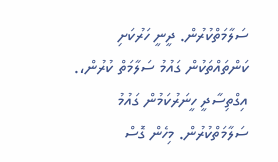ސަލާމަތްކުރުން. ދީނީ ހަރުކަށި ކަންތައްތަކުން ގައުމު ސަލާމަތް ކުރުން،. އިގްތިސާދީ ހީނަރުކަމުން ގައުމު ސަލާމަތްކުރުން. މިހެން ގޮސް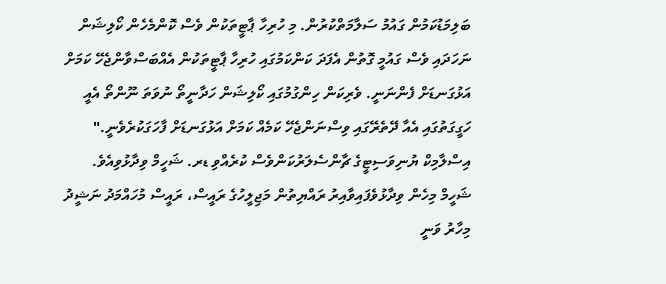ބަލިމަޑުކަމުން ގައުމު ސަލާމަތްކުރުން. މި ހުރިހާ ޕާޓީތަކުން ވެސް ކޮންމެހެން ކޯލިޝަން ނަހަދައި ވެސް ގައުމީ ގޮތުން އެފަދަ ކަންކަމުގައި ހުރިހާ ޕާޓީތަކުން އެއްބަސްވާންޖެހޭ ކަމަށް އަޅުގަނޑަށް ފެންނަނީ. ވެރިކަން ހިންގުމުގައި ކޯލިޝަން ހަދާނީތޯ ނުވަތަ ނޫންތޯ އެއީ ހަގީގަތުގައި އެއާ ދޭތެރޭގައި ވިސްނަންޖެހޭ ކަމެއް ކަމަށް އަޅުގަނޑަށް ފާހަގަކުރެވެނީ." އިސްލާމިކް ޔުނިވަސިޓީގެ ޗާންސެލަރުކަންވެސް ކުރެއްވި ޑރ. ޝަހީމް ވިދާޅުވިއެވެ.
ޝަހީމް މިހެން ވިދާޅުވެފައިވާއިރު ރައްޔިތުން މަޖިލީހުގެ ރައީސް، ރައީސް މުހައްމަދު ނަޝީދު މިހާރު ވަނީ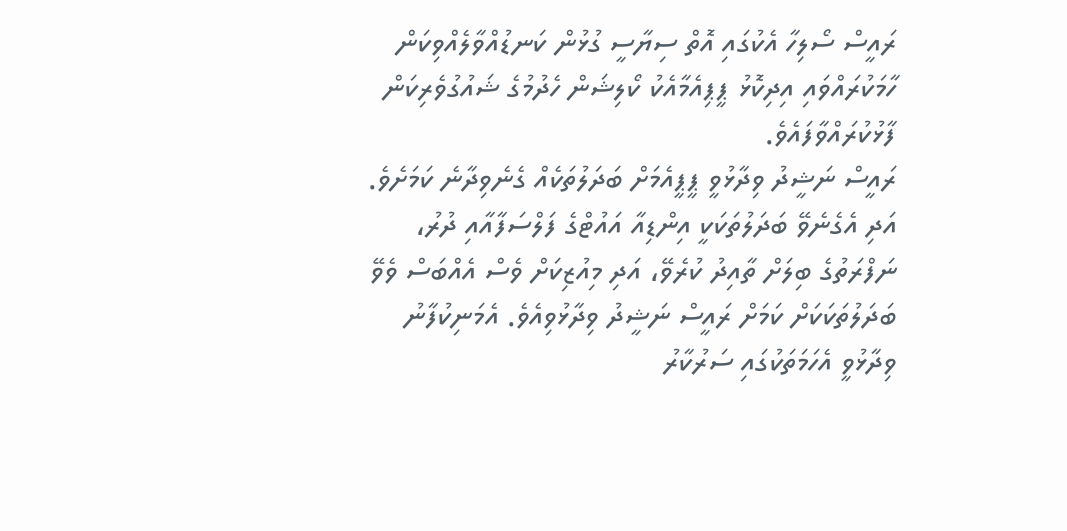ރައީސް ސޯލިހާ އެކުގައި އޮތް ސިޔާސީ ގުޅުން ކަނޑުއްވާލެއްވިކަން ހާމަކުރައްވައި އިދިކޮޅު ޕީޕިއެމާއެކު ކޯލިޝަން ހެދުމުގެ ޝައުގުވެރިކަން ފާޅުކުރައްވާފައެވެ.
ރައީސް ނަޝީދު ވިދާޅުވީ ޕީޕީއެމަށް ބަދަލުތަކެއް ގެނެވިދާނެ ކަމަށެވެ. އަދި އެގެނެވޭ ބަދަލުތަކަކީ އިންޑިއާ އައުޓްގެ ފަލްސަފާއާއި ދުރު، ނަފްރަތުގެ ބިލަށް ތާއިދު ކުރެވޭ، އަދި މިއުޒިކަށް ވެސް އެއްބަސް ވެވޭ ބަދަލުތަކަކަށް ކަމަށް ރައީސް ނަޝީދު ވިދާޅުވިއެވެ. އެމަނިކުފާނު ވިދާޅުވީ އެހަމަތަކުގައި ސަރުކާރު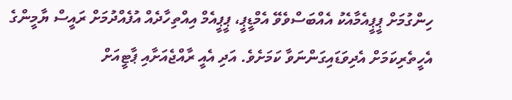ހިންގުމަށް ޕީޕީއެމާއެކު އެއްބަސްވެވޭ އެމްޑީޕީ، ޕީޕީއެމް އިއްތިހާދެއް އުފެއްދުމަށް ރައީސް ޔާމީންގެ އެހީތެރިކަމަށް އެދިވަޑައިގަންނަވާ ކަމަށެވެ. އަދި އެއީ ރާއްޖެއަށާއި ޕާޓީއަށް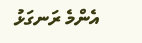އެންމެ ރަނގަޅު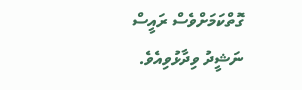ގޮތްކަމަށްވެސް ރައީސް ނަޝީދު ވިދާޅުވިއެވެ.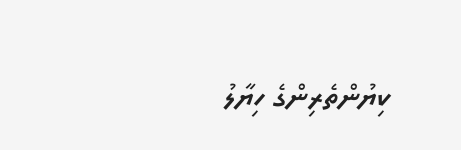ކިޔުންތެރިންގެ ހިޔާލު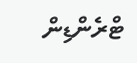ޓްރެންޑިން